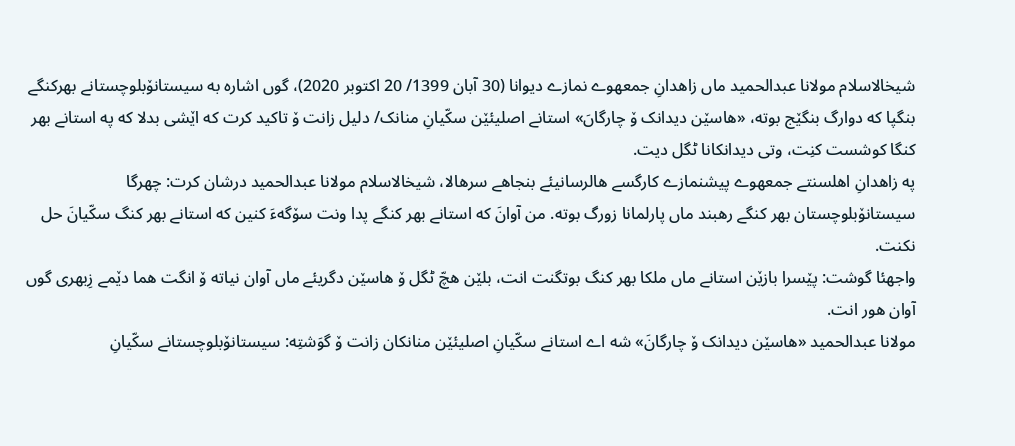شیخالاسلام مولانا عبدالحمید ماں زاهدانِ جمعهوے نمازے دیوانا (30 آبان 1399/ 20 اکتوبر 2020)، گوں اشاره به سیستانۆبلوچستانے بهرکنگے بنگپا که دوارگ بنگێج بوته، «هاسێن دیدانک ۆ چارگاںَ» استانے اصلیئێن سکّیانِ منانک/ دلیل زانت ۆ تاکید کرت که اێشی بدلا که په استانے بهر کنگا کوشست کنِت، وتی دیدانکانا ٹگل دیت.
په زاهدانِ اهلسنتے جمعهوے پیشنمازے کارگسے هالرسانیئے بنجاهے سرهالا، شیخالاسلام مولانا عبدالحمید درشان کرت: چهرگا سیستانۆبلوچستان بهر کنگے رهبند ماں پارلمانا زورگ بوته. من آوانَ که استانے بهر کنگے پدا ونت سۆگهءَ کنین که استانے بهر کنگ سکّیانَ حل نکنت.
واجهئا گوشت: پێسرا بازێن استانے ماں ملکا بهر کنگ بوتگنت انت، بلێن هچّ ٹگل ۆ هاسێن دگریئے ماں آوان نیاته ۆ انگت هما دێمے زِبهری گوں آوان هور انت.
مولانا عبدالحمید «هاسێن دیدانک ۆ چارگانَ» شه اے استانے سکّیانِ اصلیئێن منانکان زانت ۆ گوَشتِه: سیستانۆبلوچستانے سکّیانِ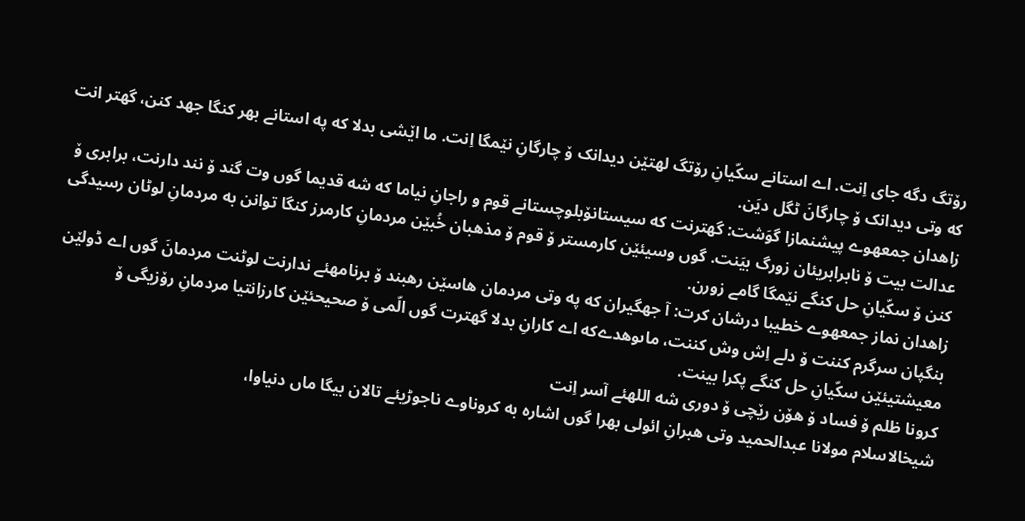رۆتگ دگه جای اِنت. اے استانے سکّیانِ رۆتگ لهتێن دیدانک ۆ چارگانِ نێمگا اِنت. ما اێشی بدلا که په استانے بهر کنگا جهد کنن، گهتر انت که وتی دیدانک ۆ چارگانَ ٹگل دیَن.
زاهدان جمعهوے پیشنمازا گوَشت: گهترنت که سیستانۆبلوچستانے قوم و راجانِ نیاما که شه قدیما گوں وت گند ۆ نند دارنت، برابری ۆ عدالت بیت ۆ نابرابریئان زورگ بیَنت. گوں وسیئێن کارمستر ۆ قوم ۆ مذهبان خُبێن مردمانِ کارمرز کنگا توانن به مردمانِ لوٹان رسیدگی کنن ۆ سکّیانِ حل کنگے نێمگا گامے زورن.
زاهدان نماز جمعهوے خطیبا درشان کرت: آ جهگیران که په وتی مردمان هاسێن رهبند ۆ برنامهئے ندارنت لوٹنت مردمانَ گوں اے ڈولێن بنگپان سرگرم کننت ۆ دلے اِش وش کننت، ماںوهدےکه اے کارانِ بدلا گهترت گوں الّمی ۆ صحیحئێن کارزانتیا مردمانِ رۆزیگی ۆ معیشتیئێن سکّیانِ حل کنگے پکرا بینت.
کرونا ظلم ۆ فساد ۆ هۆن رێچی ۆ دوری شه اللهئے آسر اِنت
شیخالاسلام مولانا عبدالحمید وتی هبرانِ ائولی بهرا گوں اشاره به کروناوے ناجوڑیئے تالان بیگا ماں دنیاوا،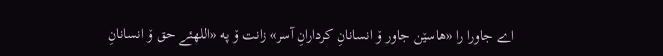اے جاورا را «هاسێن جاور ۆ انسانانِ کردارانِ آسر» زانت ۆ په «اللهئے حق ۆ انسانانِ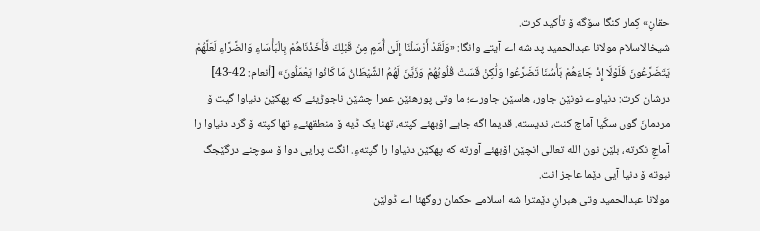حقانِ» کِمار کنگا سۆگه ۆ تأکید کرت.
شیخالاسلام مولانا عبدالحمید پد شه اے آیتے وانگا: «وَلَقَدْ أَرْسَلْنَا إِلَىٰ أُمَمٍ مِنْ قَبْلِكَ فَأَخَذْنَاهُمْ بِالْبَأْسَاءِ وَالضَّرَّاءِ لَعَلَّهُمْ يَتَضَرَّعُونَ فَلَوْلَا إِذْ جَاءَهُمْ بَأْسُنَا تَضَرَّعُوا وَلَٰكِنْ قَسَتْ قُلُوبُهُمْ وَزَيَّنَ لَهُمُ الشَّيْطَانُ مَا كَانُوا يَعْمَلُونَ» [أنعام: 42-43] درشان کرت: دنیاوے نونێن جاور، هاسێن جاورے؛ ما وتی پورهئێن عمرا چشێن ناجوڑیئے که پهکێن دنیاوا گیت ۆ مردمانَ گوں سکّیا آماچ کنت، ندیسته. قدیما اگه جایے اۆبهئے کپته، تهنا یک ڈیه ۆ منطقهئےءِ تها کپته ۆ گرد دنیاوا را آماچِ نکرته، بلێن نون الله تعالی انچێن اۆبهئے آورته که پهکێن دنیاوا را گپتهءِ. انگت پرایی دوا ۆ سوچنے درگێجگ نبوته ۆ دنیا آیی دێما عاجز انت.
مولانا عبدالحمید وتی هبرانِ دێمترا شه اسلامے حکمان روگهئا اے ڈولێن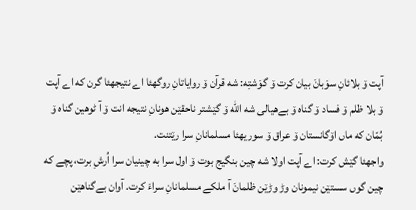آپت ۆ بلائانِ سوَبانَ بیان کرت ۆ گوَشتِه: شه قرآن ۆ روایاتانِ روگهئا اے نتیجهئا گرن که اے آپت ۆ بلا ظلم ۆ فساد ۆ گناه ۆ بےهیالی شه الله ۆ گێشتر ناحقێن هونانِ نتیجه انت ۆ آ ٹوهین گناه ۆ بُمّان که ماں اۆگانستان ۆ عراق ۆ سوریهئا مسلمانانِ سرا رێتنت.
واجهئا گێش کرت: اے آپت اولا شه چین بنگیج بوت ۆ اول سرا به چینیان سرا اُرشِ برت، پچے که چین گوں سستێن نیمونان وڑ وڑێن ظلمانَ آ ملکے مسلمانانِ سراءَ کرت. آوان بےگناهێن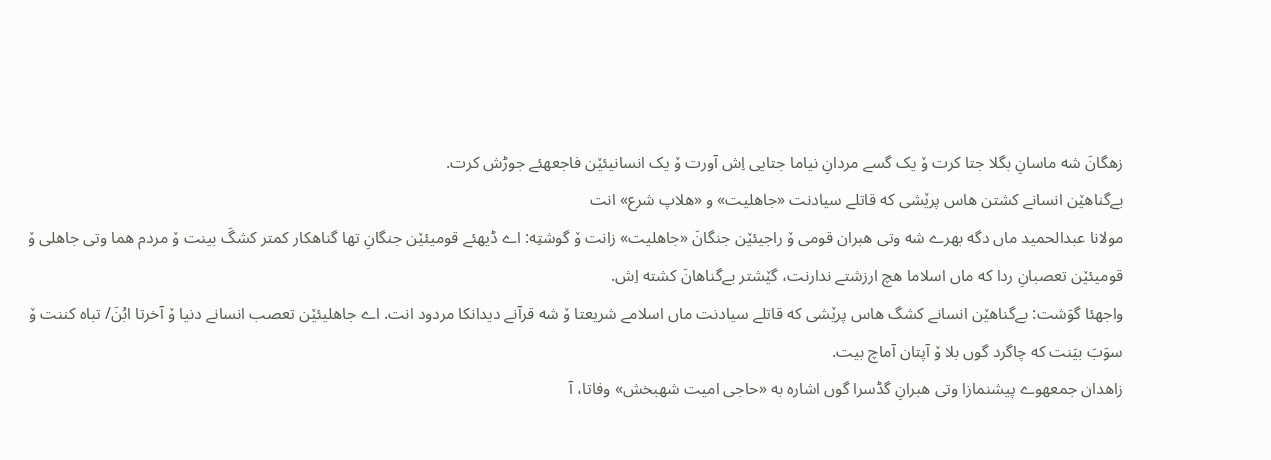زهگانَ شه ماسانِ بگلا جتا کرت ۆ یک گسے مردانِ نیاما جتایی اِش آورت ۆ یک انسانیئێن فاجعهئے جوڑش کرت.
بےگناهێن انسانے کشتن هاس پرێشی که قاتلے سیادنت «جاهلیت» و «هلاپ شرع» انت
مولانا عبدالحمید ماں دگه بهرے شه وتی هبران قومی ۆ راجیئێن جنگانَ «جاهلیت» زانت ۆ گوشتِه: اے ڈیهئے قومیئێن جنگانِ تها گناهکار کمتر کشگَ بینت ۆ مردم هما وتی جاهلی ۆ قومیئێن تعصبانِ ردا که ماں اسلاما هچ ارزشتے ندارنت، گێشتر بےگناهانَ کشته اِش.
واجهئا گوَشت: بےگناهێن انسانے کشگ هاس پرێشی که قاتلے سیادنت ماں اسلامے شریعتا ۆ شه قرآنے دیدانکا مردود انت. اے جاهلیئێن تعصب انسانے دنیا ۆ آخرتا ابُنَ/ تباه کننت ۆ سوَبَ بیَنت که چاگرد گوں بلا ۆ آپتان آماچ بیت.
زاهدان جمعهوے پیشنمازا وتی هبرانِ گڈسرا گوں اشاره به «حاجی امیت شهبخش» وفاتا، آ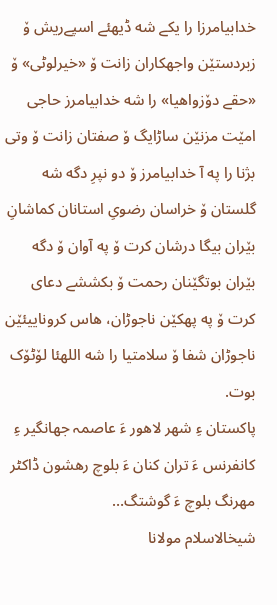خدابیامرزا را یکے شه ڈیهئے اسپےریش ۆ زبردستێن واجهکاران زانت ۆ «خیرلوٹی» ۆ «حقے دۆزواهیا» را شه خدابیامرز حاجی امێت مزنێن ساڑایگ ۆ صفتان زانت ۆ وتی بژنا را په آ خدابیامرز ۆ دو نپرِ دگه شه گلستان ۆ خراسان رضویِ استانان کماشانِ بێران بیگا درشان کرت ۆ په آوان ۆ دگه بێران بوتگێنان رحمت ۆ بکششے دعای کرت ۆ په پهکێن ناجوڑان، هاس کروناییئێن ناجوڑان شفا ۆ سلامتیا را شه اللهئا لۆٹۆک بوت.
پاکستان ءِ شھر لاھور ءَ عاصمہ جھانگیر ءِ کانفرنس ءَ تران کنان ءَ بلوچ رھشون ڈاکٹر مھرنگ بلوچ ءَ گوشتگ…
شیخالاسلام مولانا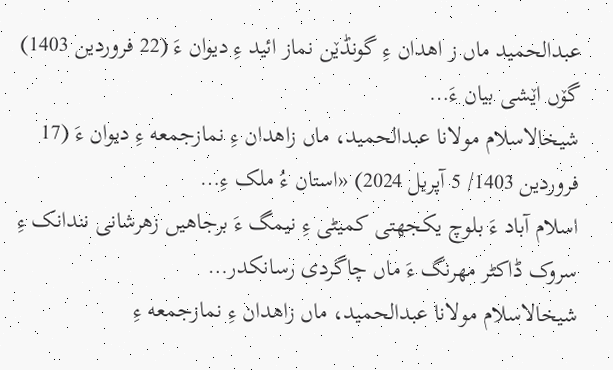عبدالحمید ماں ز اهدان ءِ گونڈێن نماز ائید ءِ دیوان ءَ (22 فروردین 1403) گۆں اێشی بیان ءَ…
شیخالاسلام مولانا عبدالحمید، ماں زاهدان ءِ نمازجمعه ءِ دیوان ءَ (17 فروردین 1403/ 5 آپریل 2024) «استان ءُ ملک ءِ…
اسلام آباد ءَ بلوچ یکجھتی کمیٹی ءِ نیمگ ءَ برجاھیں زھرشانی نندانک ءِ سروک ڈاکٹر مھرنگ ءَ ماں چاگردی رسانکدر…
شیخالاسلام مولانا عبدالحمید، ماں زاهدان ءِ نمازجمعه ءِ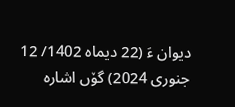دیوان ءَ (22 دیماه 1402/ 12 جنوری 2024) گۆں اشاره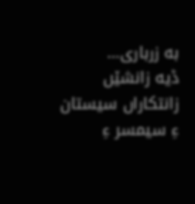به زرباری…
ڈیه زانشێں زانتکاراں سیستان ءِ سیمسر ءِ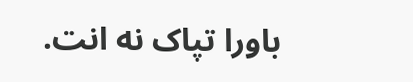باورا تپاک نه انت.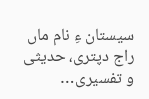سیستان ءِ نام ماں راج دپتری، حدیثی و تفسیری…